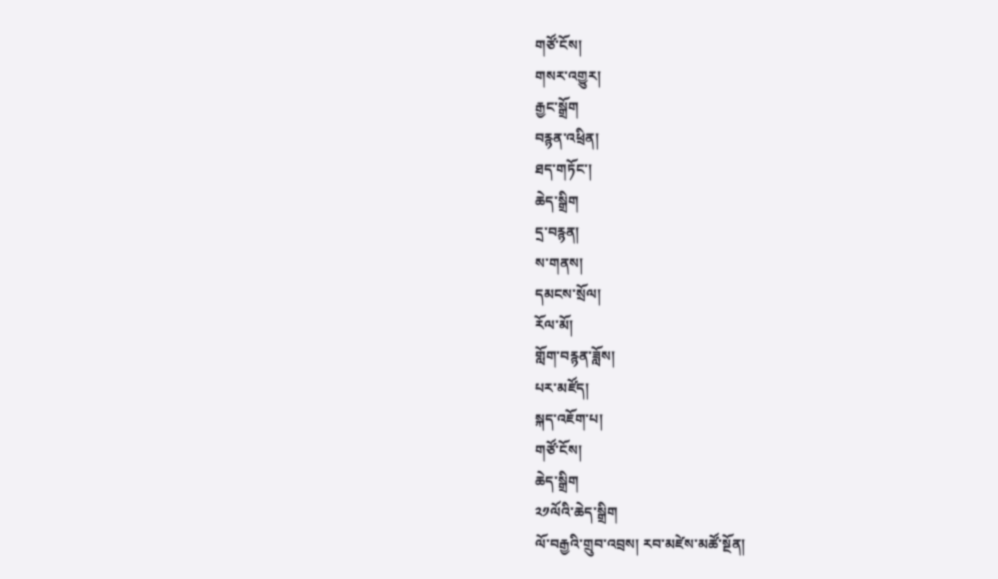གཙོ་ངོས།
གསར་འགྱུར།
རྒྱང་སྒྲོག
བརྙན་འཕྲིན།
ཐད་གཏོང་།
ཆེད་སྒྲིག
དྲ་བརྙན།
ས་གནས།
དམངས་སྲོལ།
རོལ་མོ།
གློག་བརྙན་ཟློས།
པར་མཛོད།
སྐད་འཇོག་པ།
གཙོ་ངོས།
ཆེད་སྒྲིག
༢༡ལོའི་ཆེད་སྒྲིག
ལོ་བརྒྱའི་གྲུབ་འབྲས། རབ་མཛེས་མཚོ་སྔོན།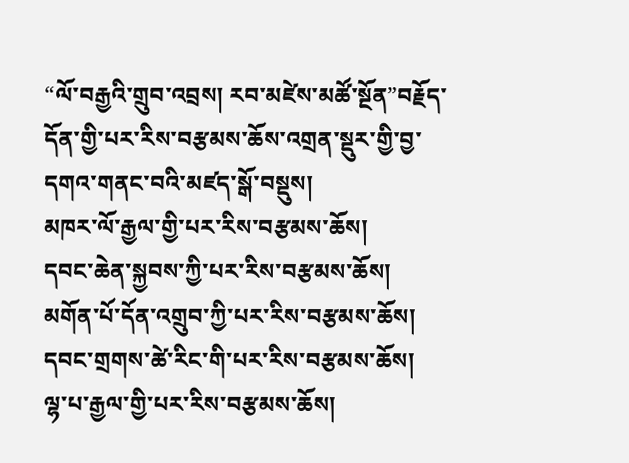“ལོ་བརྒྱའི་གྲུབ་འབྲས། རབ་མཛེས་མཚོ་སྔོན”བརྗོད་དོན་གྱི་པར་རིས་བརྩམས་ཆོས་འགྲན་སྡུར་གྱི་བྱ་དགའ་གནང་བའི་མཛད་སྒོ་བསྡུས།
མཁར་ལོ་རྒྱལ་གྱི་པར་རིས་བརྩམས་ཆོས།
དབང་ཆེན་སྐྱབས་ཀྱི་པར་རིས་བརྩམས་ཆོས།
མགོན་པོ་དོན་འགྲུབ་ཀྱི་པར་རིས་བརྩམས་ཆོས།
དབང་གྲགས་ཚེ་རིང་གི་པར་རིས་བརྩམས་ཆོས།
ལྷ་པ་རྒྱལ་གྱི་པར་རིས་བརྩམས་ཆོས།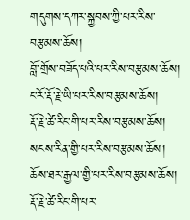གདུགས་དཀར་སྐྱབས་ཀྱི་པར་རིས་བརྩམས་ཆོས།
བློ་གྲོས་བཟོད་པའི་པར་རིས་བརྩམས་ཆོས།
ང་རོ་རྡོ་རྗེ་ཡི་པར་རིས་བརྩམས་ཆོས།
རྡོ་རྗེ་ཚེ་རིང་གི་པར་རིས་བརྩམས་ཆོས།
སངས་རིན་གྱི་པར་རིས་བརྩམས་ཆོས།
ཆོས་ཐར་རྒྱལ་གྱི་པར་རིས་བརྩམས་ཆོས།
རྡོ་རྗེ་ཚེ་རིང་གི་པར་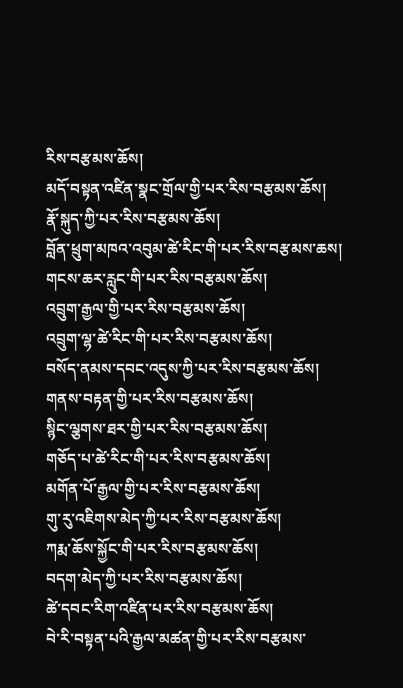རིས་བརྩམས་ཆོས།
མདོ་བསྟན་འཛིན་སྣང་གྲོལ་གྱི་པར་རིས་བརྩམས་ཆོས།
རྣོ་སྐུད་ཀྱི་པར་རིས་བརྩམས་ཆོས།
བློན་ཕྲུག་མཁའ་འབུམ་ཚེ་རིང་གི་པར་རིས་བརྩམས་ཆས།
གངས་ཆར་རླུང་གི་པར་རིས་བརྩམས་ཆོས།
འབྲུག་རྒྱལ་གྱི་པར་རིས་བརྩམས་ཆོས།
འབྲུག་ལྷ་ཚེ་རིང་གི་པར་རིས་བརྩམས་ཆོས།
བསོད་ནམས་དབང་འདུས་ཀྱི་པར་རིས་བརྩམས་ཆོས།
གནས་བརྟན་གྱི་པར་རིས་བརྩམས་ཆོས།
སྙིང་ལྕགས་ཐར་གྱི་པར་རིས་བརྩམས་ཆོས།
གཅོད་པ་ཚེ་རིང་གི་པར་རིས་བརྩམས་ཆོས།
མགོན་པོ་རྒྱལ་གྱི་པར་རིས་བརྩམས་ཆོས།
གུ་རུ་འཇིགས་མེད་ཀྱི་པར་རིས་བརྩམས་ཆོས།
ཀརྨ་ཆོས་སྐྱོང་གི་པར་རིས་བརྩམས་ཆོས།
བདག་མེད་ཀྱི་པར་རིས་བརྩམས་ཆོས།
ཚེ་དབང་རིག་འཛིན་པར་རིས་བརྩམས་ཆོས།
བེ་རི་བསྟན་པའི་རྒྱལ་མཚན་གྱི་པར་རིས་བརྩམས་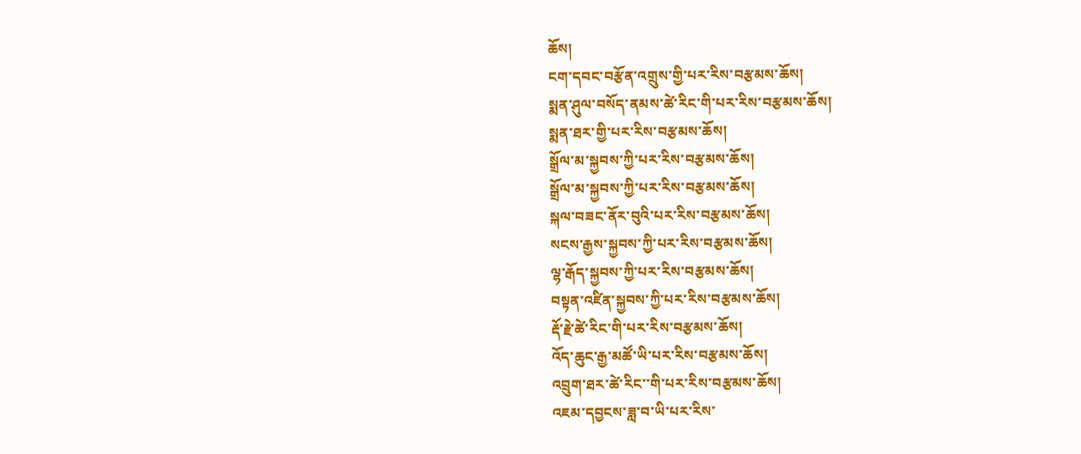ཆོས།
ངག་དབང་བརྩོན་འགྲུས་གྱི་པར་རིས་བརྩམས་ཆོས།
སྨན་ཤུལ་བསོད་ནམས་ཚེ་རིང་གི་པར་རིས་བརྩམས་ཆོས།
སྨན་ཐར་གྱི་པར་རིས་བརྩམས་ཆོས།
སྒྲོལ་མ་སྐྱབས་ཀྱི་པར་རིས་བརྩམས་ཆོས།
སྒྲོལ་མ་སྐྱབས་ཀྱི་པར་རིས་བརྩམས་ཆོས།
སྐལ་བཟང་ནོར་བུའི་པར་རིས་བརྩམས་ཆོས།
སངས་རྒྱས་སྐྱབས་ཀྱི་པར་རིས་བརྩམས་ཆོས།
ལྷ་རྒོད་སྐྱབས་ཀྱི་པར་རིས་བརྩམས་ཆོས།
བསྟན་འཛིན་སྐྱབས་ཀྱི་པར་རིས་བརྩམས་ཆོས།
རྡོ་རྗེ་ཚེ་རིང་གི་པར་རིས་བརྩམས་ཆོས།
འོད་ཆུང་རྒྱ་མཚོ་ཡི་པར་རིས་བརྩམས་ཆོས།
འབྲུག་ཐར་ཚེ་རིང་་གི་པར་རིས་བརྩམས་ཆོས།
འཇམ་དབྱངས་ཟླ་བ་ཡི་པར་རིས་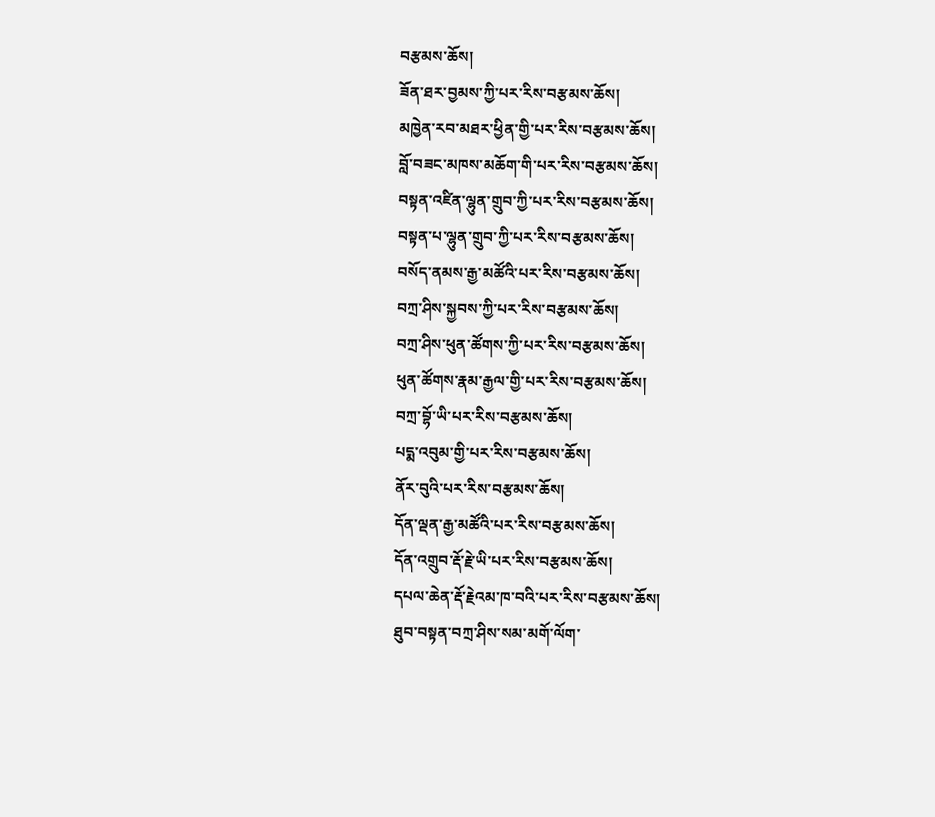བརྩམས་ཆོས།
ཟོན་ཐར་བྱམས་ཀྱི་པར་རིས་བརྩམས་ཆོས།
མཁྱེན་རབ་མཐར་ཕྱིན་གྱི་པར་རིས་བརྩམས་ཆོས།
བློ་བཟང་མཁས་མཆོག་གི་པར་རིས་བརྩམས་ཆོས།
བསྟན་འཛིན་ལྷུན་གྲུབ་ཀྱི་པར་རིས་བརྩམས་ཆོས།
བསྟན་པ་ལྷུན་གྲུབ་ཀྱི་པར་རིས་བརྩམས་ཆོས།
བསོད་ནམས་རྒྱ་མཚོའི་པར་རིས་བརྩམས་ཆོས།
བཀྲ་ཤིས་སྐྱབས་ཀྱི་པར་རིས་བརྩམས་ཆོས།
བཀྲ་ཤིས་ཕུན་ཚོགས་ཀྱི་པར་རིས་བརྩམས་ཆོས།
ཕུན་ཚོགས་རྣམ་རྒྱལ་གྱི་པར་རིས་བརྩམས་ཆོས།
བཀྲ་བྷོ་ཡི་པར་རིས་བརྩམས་ཆོས།
པདྨ་འབུམ་གྱི་པར་རིས་བརྩམས་ཆོས།
ནོར་བུའི་པར་རིས་བརྩམས་ཆོས།
དོན་ལྡན་རྒྱ་མཚོའི་པར་རིས་བརྩམས་ཆོས།
དོན་འགྲུབ་རྡོ་རྗེ་ཡི་པར་རིས་བརྩམས་ཆོས།
དཔལ་ཆེན་རྡོ་རྗེའམ་ཁ་བའི་པར་རིས་བརྩམས་ཆོས།
ཐུབ་བསྟན་བཀྲ་ཤིས་སམ་མགོ་ལོག་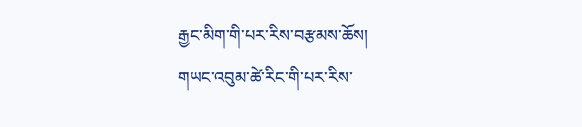རྒྱང་མིག་གི་པར་རིས་བརྩམས་ཆོས།
གཡང་འབུམ་ཚེ་རིང་གི་པར་རིས་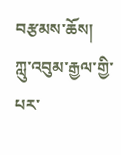བརྩམས་ཆོས།
ཀླུ་འབུམ་རྒྱལ་གྱི་པར་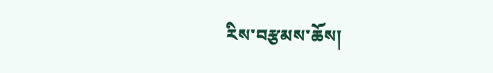རིས་བརྩམས་ཆོས།